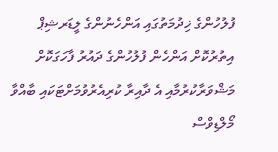ފުލުހުންގެ ޚިދުމަތުގައި އަންހެނުންގެ ލީޑަރޝިޕް އިތުރުކޮށް އަންހެން ފުލުހުންގެ ދައުރު ފާހަގަކޮށް މަޝްވަރާކުރުމާއި އެ ދާއިރާ ކުރިއެރުވުމަށްޓަކައި ބާއްވާ މޯލްޑިވްސް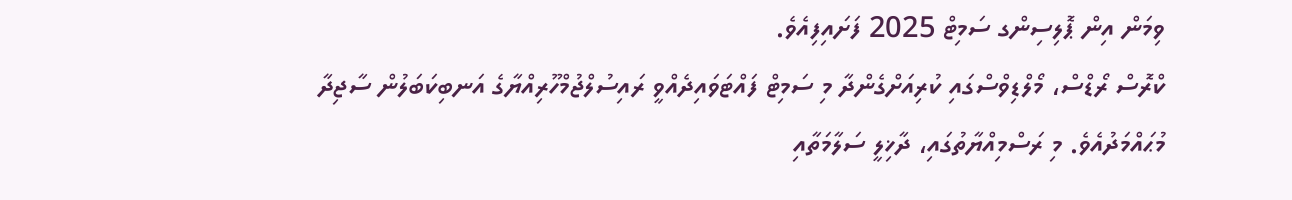ވިމަން އިން ޕޮލިސިންގ ސަމިޓް 2025 ފަށައިފިއެވެ.
ކްރޮސް ރޯޑްސް، މޯލްޑިވްސްގައި ކުރިއަށްގެންދާ މި ސަމިޓް ފައްޓަވައިދެއްވީ ރައިސުލްޖުމްހޫރިއްޔާގެ އަނބިކަބަލުން ސާޖިދާ މުޙައްމަދުއެވެ. މި ރަސްމިއްޔާތުގައި، ދާޚިލީ ސަލާމަތާއި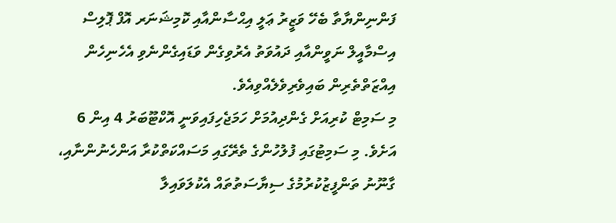ފަންނިންޔާތާ ބެހޭ ވަޒީރު ޢަލީ އިޙްސާންއާއި ކޮމިޝަނަރ އޮފް ޕޮލިސް އިސްމާއީލް ނަވީންއާއި ދައުވަތު އެރުވިގެން ވަޑައިގެންނެވި އެހެނިހެން އިއްޒަތްތެރިން ބައިވެރިވެލެއްވިއެވެ.
މި ސަމިޓް ކުރިއަށް ގެންދިއުމަށް ހަމަޖެހިފައިވަނީ އޮކްޓޫބަރު 4 އިން 6 އަށެވެ. މި ސަމިޓުގައި ފުލުހުންގެ ތެރޭގައި މަސައްކަތްކުރާ އަންހެނުންނާއި، ގާނޫނު ތަންފީޒުކުރުމުގެ ސިޔާސަތުތައް އެކުލަވައިލާ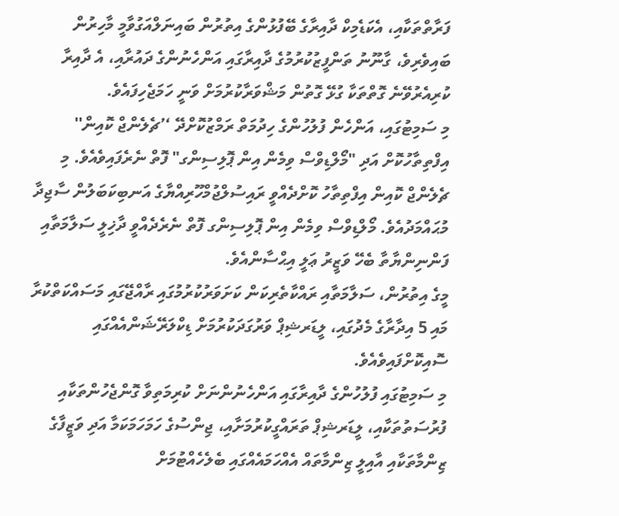ފަރާތްތަކާއި، އެކަޑެމިކް ދާއިރާގެ ބޭފުޅުންގެ އިތުރުން ބައިނަލްއަގުވާމީ މާހިރުން ބައިވެރިވެ، ގާނޫނު ތަންފީޒުކުރުމުގެ ދާއިރާގައި އަންހެނުންގެ ދައުރާއި، އެ ދާއިރާ ކުރިއެރުވޭނެ ގޮތްތަކާ ގުޅޭ ގޮތުން މަޝްވަރާކުރުމަށް ވަނީ ހަމަޖެހިފައެވެ.
މި ސަމިޓުގައި، އަންހެން ފުލުހުންގެ ހިދުމަތް ރަމްޒުކޮށްދޭ ‘’ޗެލެންޖް ކޮއިން'' އިފްތިތާހުކޮށް އަދި "މޯލްޑިވްސް ވިމެން އިން ޕޮލިސިންގ" ފޮތް ނެރެފައިވެއެވެ. މި ޗެލެންޖް ކޮއިން އިފްތިތާހު ކޮށްދެއްވީ ރައިސުލްޖުމްހޫރިއްޔާގެ އަނބިކަބަލުން ސާޖިދާ މުޙައްމަދުއެވެ. މޯލްޑިވްސް ވިމެން އިން ޕޮލިސިންގ ފޮތް ނެރެދެއްވީ ދާޚިލީ ސަލާމަތާއި ފަންނިންޔާތާ ބެހޭ ވަޒީރު ޢަލީ އިޙްސާންއެވެ.
މީގެ އިތުރުން، ސަލާމަތާއި ރައްކާތެރިކަން ކަށަވަރުކުރުމުގައި ރާއްޖޭގައި މަސައްކަތްކުރާ މައި 5 އިދާރާގެ މެދުގައި، ލީޑަރޝިޕް ވަރުގަދަކުރުމަށް ޑިކްލަރޭޝަންއެއްގައި ސޮއިކޮށްފައިވެއެވެ.
މި ސަމިޓުގައި ފުލުހުންގެ ދާއިރާގައި އަންހެނުންނަށް ކުރިމަތިވާ ގޮންޖެހުންތަކާއި ފުރުސަތުތަކާއި، ލީޑަރޝިޕް ތަރައްގީކުރުމަށާއި، ޖިންސުގެ ހަމަހަމަކަމާ އަދި ވަޒީފާގެ ޒިންމާތަކާއި އާއިލީ ޒިންމާތައް އެއްހަމައެއްގައި ބެލެހެއްޓުމަށް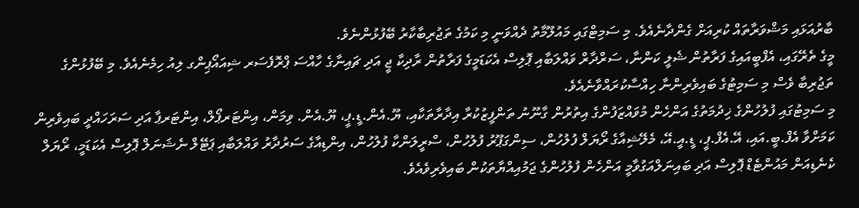ބާރުއަޅައި މަޝްވަރާތައް ކުރިއަށް ގެންދާނެއެވެ. މި ސަމިޓްގައި މައުލޫމާތު ދެއްވަނީ މި ކަމުގެ ތަޖުރިބާކާރު ބޭފުޅުންނެވެ.
މީގެ ތެރޭގައި، އެފްބީއައިގެ ފަރާތުން ޝެލީ ކަންނާ، ސަރްދާރް ވައްލަބާއި ޕޮލިސް އެކަޑަމީގެ ފަރާތުން ރާދިކާ ޖީ އަދި ޗައިނާގެ ހާއްސަ ޕްރޮފެސަރ ޝިއައޯޕިންގ ލިއު ހިމެނެއެވެ. މި ބޭފުޅުންގެ ތަޖުރިބާ ވެސް މި ސަމިޓުގެ ބައިވެރިންނާ ހިއްސާކުރައްވާނެއެވެ.
މި ސަމިޓުގައި ފުލުހުންގެ ޚިދުމަތުގެ އަންހެން މުވައްޒަފުންގެ އިތުރުން ގާނޫނު ތަންފީޒުކުރާ އިދާރާތަކާއި، ޔޫ.އެން.ޑީ.ޕީ، ޔޫ.އެން. ވިމަން، އިންޓަރޕޯލް، އިންޓަރޕާ އަދި ސަރަހައްދީ ބައިވެރިން ކަމަށްވާ އެފް.ބީ.އައި، އޭ.އެފް.ޕީ، ޑީ.އީ.އޭ، މެލޭޝިއާގެ ރޯޔަލް ފުލުހުން، ސިންގަޕޫރު ފުލުހުން، ސްރީލަންކާ ފުލުހުން، އިންޑިއާގެ ސަރުދާރު ވައްލަބާއި ޕަޓޭލް ނެޝަނަލް ޕޮލިސް އެކަޑަމީ، ރޯޔަލް ކެނެޑިއަން މައުންޓެޑް ޕޮލިސް އަދި ބައިނަލްއަގުވާމީ އަންހެން ފުލުހުންގެ ޖަމުއިއްޔާތަކުން ބައިވެރިވެއެވެ.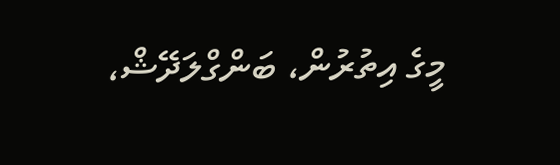މީގެ އިތުރުން، ބަންގްލަދޭޝް،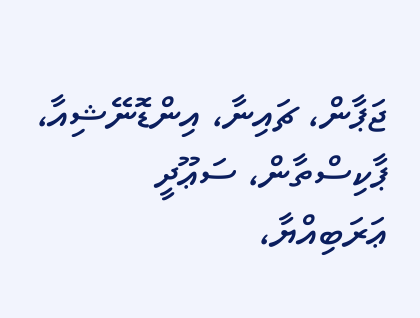ޖަޕާން، ޗައިނާ، އިންޑޮނޭޝިއާ، ޕާކިސްތާން، ސަޢޫދީ ޢަރަބިއްޔާ،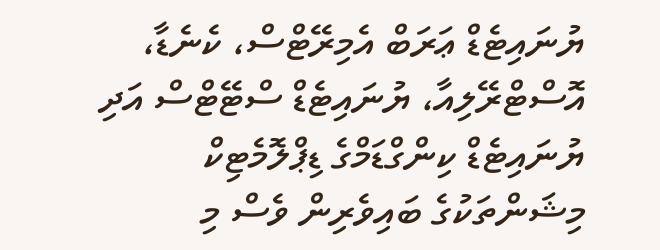ޔުނައިޓެޑް ޢަރަބް އެމިރޭޓްސް، ކެނެޑާ، އޮސްޓްރޭލިއާ، ޔުނައިޓެޑް ސްޓޭޓްސް އަދި ޔުނައިޓެޑް ކިންގްޑަމްގެ ޑިޕްލޮމެޓިކް މިޝަންތަކުގެ ބައިވެރިން ވެސް މި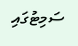ސަމިޓުގައި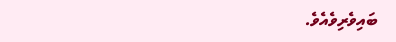ބައިވެރިވެއެވެ.